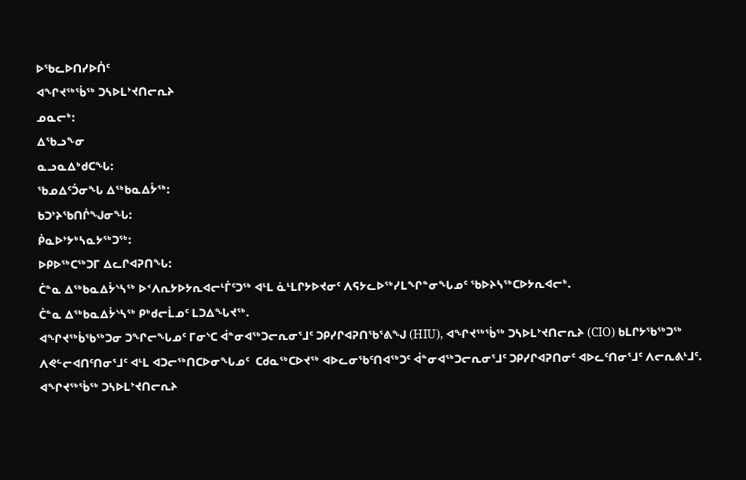ᐅᖃᓚᐅᑎᓯᐅᑏᑦ
ᐊᖏᔪᖅᖄᖅ ᑐᓴᐅᒪᔾᔪᑎᓕᕆᔨ
ᓄᓇᓕᒃ:
ᐃᖃᓗᖕᓂ
ᓇᓗᓇᐃᒃᑯᑕᖓ:
ᖃᓄᐃᑦᑑᓂᖓ ᐃᖅᑲᓇᐃᔮᖅ:
ᑲᑐᔾᔨᖃᑎᒌᖑᓂᖓ:
ᑮᓇᐅᔾᔭᒃᓴᓇᔭᖅᑐᖅ:
ᐅᑭᐅᖅᑕᖅᑐᒥ ᐃᓚᒋᐊᕈᑎᖓ:
ᑖᓐᓇ ᐃᖅᑲᓇᐃᔮᔅᓴᖅ ᐅᑉᐱᕆᔭᐅᔭᕆᐊᓕᒻᒦᑦᑐᖅ ᐊᒻᒪ ᓈᒻᒪᒋᔭᐅᔪᓂᑦ ᐱᕋᔭᓚᐅᖅᓯᒪᖏᓐᓂᖓᓄᑦ ᖃᐅᔨᓴᖅᑕᐅᔭᕆᐊᓕᒃ.
ᑖᓐᓇ ᐃᖅᑲᓇᐃᔮᔅᓴᖅ ᑭᒃᑯᓕᒫᓄᑦ ᒪᑐᐃᖓᔪᖅ.
ᐊᖏᔪᖅᑳᖃᖅᑐᓂ ᑐᖏᓕᖓᓄᑦ ᒥᓂᔅᑕ ᐋᓐᓂᐊᖅᑐᓕᕆᓂᕐᒧᑦ ᑐᑭᓯᒋᐊᕈᑎᖃᕐᕕᖑ (HIU), ᐊᖏᔪᖅᖄᖅ ᑐᓴᐅᒪᔾᔪᑎᓕᕆᔨ (CIO) ᑲᒪᒋᔭᖃᖅᑐᖅ ᐱᕙᓪᓕᐊᑎᑦᑎᓂᕐᒧᑦ ᐊᒻᒪ ᐊᑐᓕᖅᑎᑕᐅᓂᖓᓄᑦ  ᑕᑯᓇᖅᑕᐅᔪᖅ ᐊᐅᓚᓂᖃᑦᑎᐊᖅᑐᑦ ᐋᓐᓂᐊᖅᑐᓕᕆᓂᕐᒧᑦ ᑐᑭᓯᒋᐊᕈᑎᓂᑦ ᐊᐅᓚᑦᑎᓂᕐᒧᑦ ᐱᓕᕆᕕᒻᒧᑦ. ᐊᖏᔪᖅᖄᖅ ᑐᓴᐅᒪᔾᔪᑎᓕᕆᔨ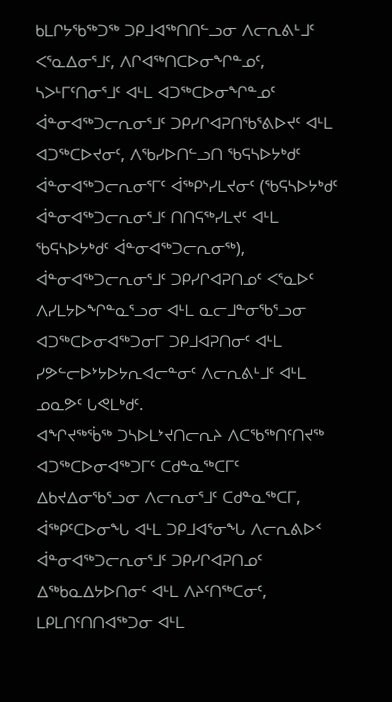ᑲᒪᒋᔭᖃᖅᑐᖅ ᑐᑭᒧᐊᖅᑎᑎᓪᓗᓂ ᐱᓕᕆᕕᒻᒧᑦ ᐸᕐᓇᐃᓂᕐᒧᑦ, ᐱᒋᐊᖅᑎᑕᐅᓂᖏᓐᓄᑦ, ᓴᐳᒻᒥᑦᑎᓂᕐᒧᑦ ᐊᒻᒪ ᐊᑐᖅᑕᐅᓂᖏᓐᓄᑦ ᐋᓐᓂᐊᖅᑐᓕᕆᓂᕐᒧᑦ ᑐᑭᓯᒋᐊᕈᑎᖃᕐᕕᐅᔪᑦ ᐊᒻᒪ ᐊᑐᖅᑕᐅᔪᓂᑦ, ᐱᖃᓯᐅᑎᓪᓗᑎ ᖃᕋᓴᐅᔭᒃᑯᑦ ᐋᓐᓂᐊᖅᑐᓕᕆᓂᕐᒥᑦ ᐋᖅᑭᔅᓯᒪᔪᓂᑦ (ᖃᕋᓴᐅᔭᒃᑯᑦ ᐋᓐᓂᐊᖅᑐᓕᕆᓂᕐᒧᑦ ᑎᑎᕋᖅᓯᒪᔪᑦ ᐊᒻᒪ ᖃᕋᓴᐅᔭᒃᑯᑦ ᐋᓐᓂᐊᖅᑐᓕᕆᓂᖅ), ᐋᓐᓂᐊᖅᑐᓕᕆᓂᕐᒧᑦ ᑐᑭᓯᒋᐊᕈᑎᓄᑦ ᐸᕐᓇᐅᑦ ᐱᓯᒪᔭᐅᖏᓐᓇᕐᓗᓂ ᐊᒻᒪ ᓇᓕᒧᓐᓂᖃᕐᓗᓂ ᐊᑐᖅᑕᐅᓂᐊᖅᑐᓂᒥ ᑐᑭᒧᐊᕈᑎᓂᑦ ᐊᒻᒪ ᓯᕗᓪᓕᐅᔾᔭᐅᔭᕆᐊᓕᓐᓂᑦ ᐱᓕᕆᕕᒻᒧᑦ ᐊᒻᒪ ᓄᓇᕗᑦ ᒐᕙᒪᒃᑯᑦ.
ᐊᖏᔪᖅᖄᖅ ᑐᓴᐅᒪᔾᔪᑎᓕᕆᔨ ᐱᑕᖃᖅᑎᑦᑎᔪᖅ ᐊᑐᖅᑕᐅᓂᐊᖅᑐᒥᑦ ᑕᑯᓐᓇᖅᑕᒥᑦ ᐃᑲᔪᐃᓂᖃᕐᓗᓂ ᐱᓕᕆᓂᕐᒧᑦ ᑕᑯᓐᓇᖅᑕᒥ, ᐋᖅᑭᑦᑕᐅᓂᖓ ᐊᒻᒪ ᑐᑭᒧᐊᕐᓂᖓ ᐱᓕᕆᕕᐅᑉ ᐋᓐᓂᐊᖅᑐᓕᕆᓂᕐᒧᑦ ᑐᑭᓯᒋᐊᕈᑎᓄᑦ ᐃᖅᑲᓇᐃᔭᐅᑎᓂᑦ ᐊᒻᒪ ᐱᔨᑦᑎᖅᑕᓂᑦ, ᒪᑭᒪᑎᑦᑎᑎᐊᖅᑐᓂ ᐊᒻᒪ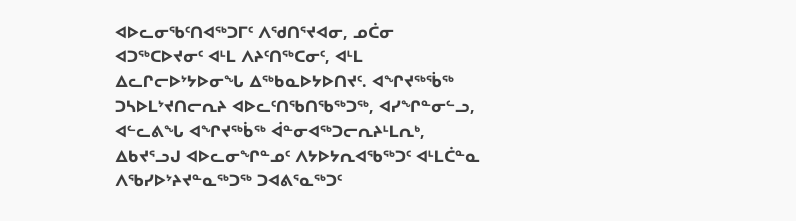ᐊᐅᓚᓂᖃᑦᑎᐊᖅᑐᒥᑦ ᐱᖁᑎᕐᔪᐊᓂ, ᓄᑖᓂ ᐊᑐᖅᑕᐅᔪᓂᑦ ᐊᒻᒪ ᐱᔨᑦᑎᖅᑕᓂᑦ, ᐊᒻᒪ ᐃᓚᒋᓕᐅᔾᔭᐅᓂᖓ ᐃᖅᑲᓇᐅᔭᐅᑎᔪᑦ. ᐊᖏᔪᖅᖄᖅ ᑐᓴᐅᒪᔾᔪᑎᓕᕆᔨ ᐊᐅᓚᑦᑎᖃᑎᖃᖅᑐᖅ, ᐊᓯᖏᓐᓂᓪᓗ, ᐊᓪᓚᕕᖓ ᐊᖏᔪᖅᑳᖅ ᐋᓐᓂᐊᖅᑐᓕᕆᔨᒻᒪᕆᒃ, ᐃᑲᔪᕐᓗᒍ ᐊᐅᓚᓂᖏᓐᓄᑦ ᐱᔭᐅᔭᕆᐊᖃᖅᑐᑦ ᐊᒻᒪᑖᓐᓇ ᐱᖃᓯᐅᔾᔨᔪᓐᓇᖅᑐᖅ ᑐᐊᕕᕐᓇᖅᑐᑦ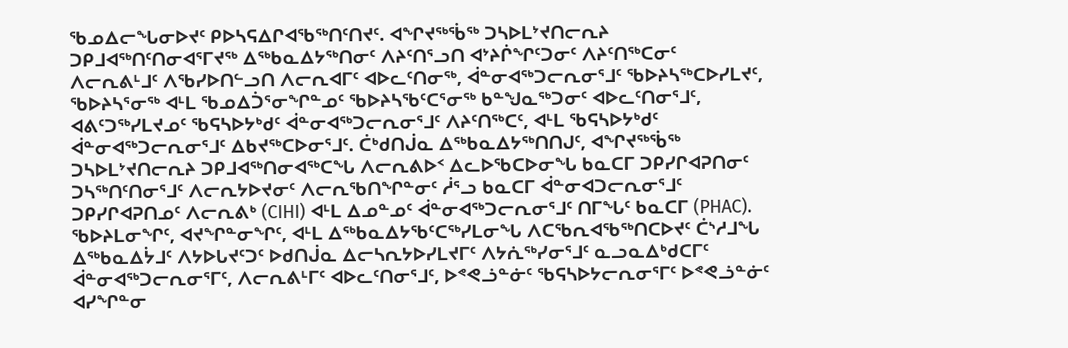ᖃᓄᐃᓕᖓᓂᐅᔪᑦ ᑭᐅᓴᕋᐃᒋᐊᖃᖅᑎᑦᑎᔪᑦ. ᐊᖏᔪᖅᖄᖅ ᑐᓴᐅᒪᔾᔪᑎᓕᕆᔨ ᑐᑭᒧᐊᖅᑎᑦᑎᓂᐊᕐᒥᔪᖅ ᐃᖅᑲᓇᐃᔭᖅᑎᓂᑦ ᐱᔨᑦᑎᕐᓗᑎ ᐊᔾᔨᒌᖏᑦᑐᓂᑦ ᐱᔨᑦᑎᖅᑕᓂᑦ ᐱᓕᕆᕕᒻᒧᑦ ᐱᖃᓯᐅᑎᓪᓗᑎ ᐱᓕᕆᐊᒥᑦ ᐊᐅᓚᑦᑎᓂᖅ, ᐋᓐᓂᐊᖅᑐᓕᕆᓂᕐᒧᑦ ᖃᐅᔨᓴᖅᑕᐅᓯᒪᔪᑦ, ᖃᐅᔨᓴᕐᓂᖅ ᐊᒻᒪ ᖃᓄᐃᑑᕐᓂᖏᓐᓄᑦ ᖃᐅᔨᓴᖃᑦᑕᕐᓂᖅ ᑲᓐᖑᓇᖅᑐᓂᑦ ᐊᐅᓚᑦᑎᓂᕐᒧᑦ, ᐊᕕᑦᑐᖅᓯᒪᔪᓄᑦ ᖃᕋᓴᐅᔭᒃᑯᑦ ᐋᓐᓂᐊᖅᑐᓕᕆᓂᕐᒧᑦ ᐱᔨᑦᑎᖅᑕᑦ, ᐊᒻᒪ ᖃᕋᓴᐅᔭᒃᑯᑦ ᐋᓐᓂᐊᖅᑐᓕᕆᓂᕐᒧᑦ ᐃᑲᔪᖅᑕᐅᓂᕐᒧᑦ. ᑖᒃᑯᑎᒎᓇ ᐃᖅᑲᓇᐃᔭᖅᑎᑎᒍᑦ, ᐊᖏᔪᖅᖄᖅ ᑐᓴᐅᒪᔾᔪᑎᓕᕆᔨ ᑐᑭᒧᐊᖅᑎᓂᐊᖅᑕᖓ ᐱᓕᕆᕕᐅᑉ ᐃᓚᐅᖃᑕᐅᓂᖓ ᑲᓇᑕᒥ ᑐᑭᓯᒋᐊᕈᑎᓂᑦ ᑐᓴᖅᑎᑦᑎᓂᕐᒧᑦ ᐱᓕᕆᔭᐅᔪᓂᑦ ᐱᓕᕆᖃᑎᖏᓐᓂᑦ ᓲᕐᓗ ᑲᓇᑕᒥ ᐋᓐᓂᐊᑐᓕᕆᓂᕐᒧᑦ ᑐᑭᓯᒋᐊᕈᑎᓄᑦ ᐱᓕᕆᕕᒃ (CIHI) ᐊᒻᒪ ᐃᓄᓐᓄᑦ ᐋᓐᓂᐊᖅᑐᓕᕆᓂᕐᒧᑦ ᑎᒥᖓᑦ ᑲᓇᑕᒥ (PHAC).
ᖃᐅᔨᒪᓂᖏᑦ, ᐊᔪᖏᓐᓂᖏᑦ, ᐊᒻᒪ ᐃᖅᑲᓇᐃᔭᖃᑦᑕᖅᓯᒪᓂᖓ ᐱᑕᖃᕆᐊᖃᖅᑎᑕᐅᔪᑦ ᑖᔅᓱᒧᖓ ᐃᖅᑲᓇᐃᔮᒧᑦ ᐱᔭᐅᒐᔪᑦᑐᑦ ᐅᑯᑎᒎᓇ ᐃᓕᓴᕆᔭᐅᓯᒪᔪᒥᑦ ᐱᔭᕇᖅᓯᓂᕐᒧᑦ ᓇᓗᓇᐃᒃᑯᑕᒥᑦ ᐋᓐᓂᐊᖅᑐᓕᕆᓂᕐᒥᑦ, ᐱᓕᕆᕕᒻᒥᑦ ᐊᐅᓚᑦᑎᓂᕐᒧᑦ, ᐅᕝᕙᓘᓐᓃᑦ ᖃᕋᓴᐅᔭᓕᕆᓂᕐᒥᑦ ᐅᕝᕙᓘᓐᓃᑦ ᐊᓯᖏᓐᓂ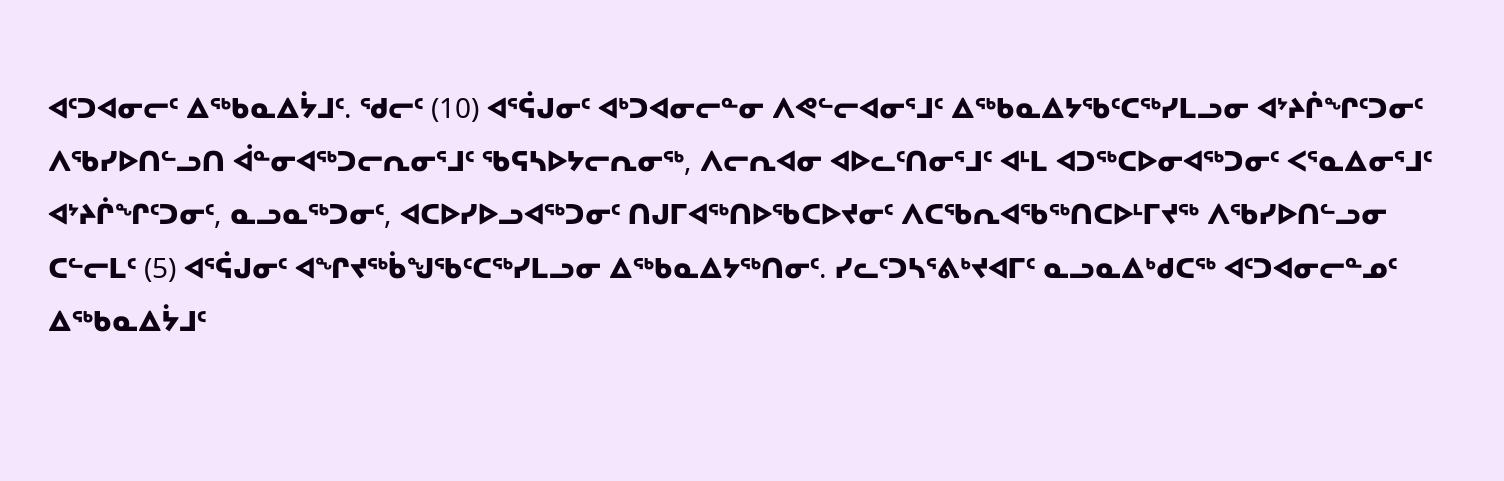ᐊᑦᑐᐊᓂᓕᑦ ᐃᖅᑲᓇᐃᔮᒧᑦ. ᖁᓕᑦ (10) ᐊᕐᕌᒍᓂᑦ ᐊᒃᑐᐊᓂᓕᓐᓂ ᐱᕙᓪᓕᐊᓂᕐᒧᑦ ᐃᖅᑲᓇᐃᔭᖃᑦᑕᖅᓯᒪᓗᓂ ᐊᔾᔨᒌᖏᑦᑐᓂᑦ ᐱᖃᓯᐅᑎᓪᓗᑎ ᐋᓐᓂᐊᖅᑐᓕᕆᓂᕐᒧᑦ ᖃᕋᓴᐅᔭᓕᕆᓂᖅ, ᐱᓕᕆᐊᓂ ᐊᐅᓚᑦᑎᓂᕐᒧᑦ ᐊᒻᒪ ᐊᑐᖅᑕᐅᓂᐊᖅᑐᓂᑦ ᐸᕐᓇᐃᓂᕐᒧᑦ ᐊᔾᔨᒌᖏᑦᑐᓂᑦ, ᓇᓗᓇᖅᑐᓂᑦ, ᐊᑕᐅᓯᐅᓗᐊᖅᑐᓂᑦ ᑎᒍᒥᐊᖅᑎᐅᖃᑕᐅᔪᓂᑦ ᐱᑕᖃᕆᐊᖃᖅᑎᑕᐅᒻᒥᔪᖅ ᐱᖃᓯᐅᑎᓪᓗᓂ ᑕᓪᓕᒪᑦ (5) ᐊᕐᕌᒍᓂᑦ ᐊᖏᔪᖅᑳᖑᖃᑦᑕᖅᓯᒪᓗᓂ ᐃᖅᑲᓇᐃᔭᖅᑎᓂᑦ. ᓯᓚᑦᑐᓴᕐᕕᒃᔪᐊᒥᑦ ᓇᓗᓇᐃᒃᑯᑕᖅ ᐊᑦᑐᐊᓂᓕᓐᓄᑦ ᐃᖅᑲᓇᐃᔮᒧᑦ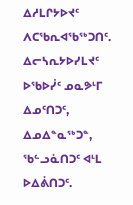ᐃᓱᒪᒋᔭᐅᔪᑦ ᐱᑕᖃᕆᐊᖃᖅᑐᑎᑦ.
ᐃᓕᓴᕆᔭᐅᓯᒪᔪᑦ ᐅᖃᐅᓰᑦ ᓄᓇᕗᒻᒥ ᐃᓄᑦᑎᑐᑦ, ᐃᓄᐃᓐᓇᖅᑐᓐ, ᖃᓪᓗᓈᑎᑐᑦ ᐊᒻᒪ ᐅᐃᕖᑎᑐᑦ.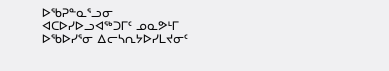ᐅᖃᕈᓐᓇᕐᓗᓂ ᐊᑕᐅᓯᐅᓗᐊᖅᑐᒥᑦ ᓄᓇᕗᒻᒥ ᐅᖃᐅᓯᕐᓂ ᐃᓕᓴᕆᔭᐅᓯᒪᔪᓂᑦ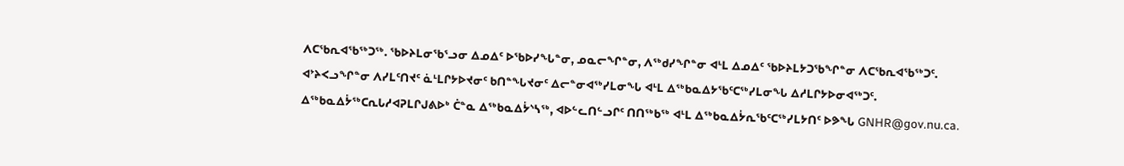ᐱᑕᖃᕆᐊᖃᖅᑐᖅ. ᖃᐅᔨᒪᓂᖃᕐᓗᓂ ᐃᓄᐃᑦ ᐅᖃᐅᓯᖓᓐᓂ, ᓄᓇᓕᖏᓐᓂ, ᐱᖅᑯᓯᖏᓐᓂ ᐊᒻᒪ ᐃᓄᐃᑦ ᖃᐅᔨᒪᔭᑐᖃᖏᓐᓂ ᐱᑕᖃᕆᐊᖃᖅᑐᑦ.
ᐊᔾᔨᐸᓗᖏᓐᓂ ᐱᓯᒪᑦᑎᔪᑦ ᓈᒻᒪᒋᔭᐅᔪᓂᑦ ᑲᑎᓐᖓᔪᓂᑦ ᐃᓕᓐᓂᐊᖅᓯᒪᓂᖓ ᐊᒻᒪ ᐃᖅᑲᓇᐃᔭᖃᑦᑕᖅᓯᒪᓂᖓ ᐃᓱᒪᒋᔭᐅᓂᐊᖅᑐᑦ.
ᐃᖅᑲᓇᐃᔮᖅᑕᕆᒐᓱᐊᕈᒪᒋᒍᕕᐅᒃ ᑖᓐᓇ ᐃᖅᑲᓇᐃᔮᔅᓴᖅ, ᐊᐅᓪᓚᑎᓪᓗᒋᑦ ᑎᑎᖅᑲᖅ ᐊᒻᒪ ᐃᖅᑲᓇᐃᔮᕆᖃᑦᑕᖅᓯᒪᔭᑎᑦ ᐅᕗᖓ GNHR@gov.nu.ca.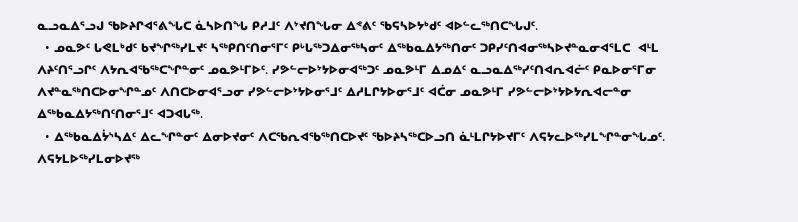ᓇᓗᓇᐃᕐᓗᒍ ᖃᐅᔨᒋᐊᕐᕕᖓᑕ ᓈᓴᐅᑎᖓ ᑭᓱᒧᑦ ᐱᔾᔪᑎᖓᓂ ᐃᕝᕕᑦ ᖃᕋᓴᐅᔭᒃᑯᑦ ᐊᐅᓪᓚᖅᑎᑕᖓᒍᑦ.
  • ᓄᓇᕗᑦ ᒐᕙᒪᒃᑯᑦ ᑲᔪᖏᖅᓯᒪᔪᑦ ᓴᖅᑭᑎᑦᑎᓂᕐᒥᑦ ᑭᒡᒐᖅᑐᐃᓂᖅᓴᓂᑦ ᐃᖅᑲᓇᐃᔭᖅᑎᓂᑦ ᑐᑭᓯᑦᑎᐊᓂᖅᓴᐅᔪᓐᓇᓂᐊᕐᒪᑕ  ᐊᒻᒪ ᐱᔨᑦᑎᕐᓗᒋᑦ ᐱᔭᕆᐊᖃᖅᑕᖏᓐᓂᑦ ᓄᓇᕗᒻᒥᐅᑦ. ᓯᕗᓪᓕᐅᔾᔭᐅᓂᐊᖅᑐᑦ ᓄᓇᕗᒻᒥ ᐃᓄᐃᑦ ᓇᓗᓇᐃᖅᓯᑦᑎᐊᕆᐊᓖᑦ ᑭᓇᐅᓂᕐᒥᓂ ᐱᔪᓐᓇᖅᑎᑕᐅᓂᖏᓐᓄᑦ ᐱᑎᑕᐅᓂᐊᕐᓗᓂ ᓯᕗᓪᓕᐅᔾᔭᐅᓂᕐᒧᑦ ᐃᓱᒪᒋᔭᐅᓂᕐᒧᑦ ᐊᑖᓂ ᓄᓇᕗᒻᒥ ᓯᕗᓪᓕᐅᔾᔭᐅᔭᕆᐊᓕᓐᓂ ᐃᖅᑲᓇᐃᔭᖅᑎᑦᑎᓂᕐᒧᑦ ᐊᑐᐊᒐᖅ.
  • ᐃᖅᑲᓇᐃᔮᔅᓴᐃᑦ ᐃᓚᖏᓐᓂᑦ ᐃᓂᐅᔪᓂᑦ ᐱᑕᖃᕆᐊᖃᖅᑎᑕᐅᔪᑦ ᖃᐅᔨᓴᖅᑕᐅᓗᑎ ᓈᒻᒪᒋᔭᐅᔪᒥᑦ ᐱᕋᔭᓚᐅᖅᓯᒪᖏᓐᓂᖓᓄᑦ. ᐱᕋᔭᒪᐅᖅᓯᒪᓂᐅᔪᖅ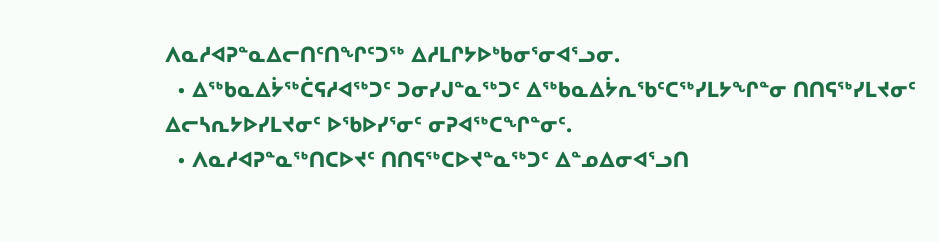ᐱᓇᓱᐊᕈᓐᓇᐃᓕᑎᑦᑎᖏᑦᑐᖅ ᐃᓱᒪᒋᔭᐅᒃᑲᓂᕐᓂᐊᕐᓗᓂ.
  • ᐃᖅᑲᓇᐃᔮᖅᑖᕋᓱᐊᖅᑐᑦ ᑐᓂᓯᒍᓐᓇᖅᑐᑦ ᐃᖅᑲᓇᐃᔮᕆᖃᑦᑕᖅᓯᒪᔭᖏᓐᓂ ᑎᑎᕋᖅᓯᒪᔪᓂᑦ ᐃᓕᓴᕆᔭᐅᓯᒪᔪᓂᑦ ᐅᖃᐅᓯᕐᓂᑦ ᓂᕈᐊᖅᑕᖏᓐᓂᑦ.
  • ᐱᓇᓱᐊᕈᓐᓇᖅᑎᑕᐅᔪᑦ ᑎᑎᕋᖅᑕᐅᔪᓐᓇᖅᑐᑦ ᐃᓐᓄᐃᓂᐊᕐᓗᑎ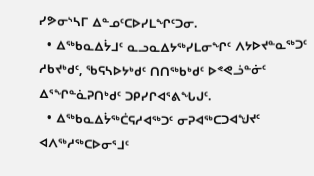ᓯᕗᓂᔅᓴᒥ ᐃᓐᓄᑦᑕᐅᓯᒪᖏᑦᑐᓂ.
  • ᐃᖅᑲᓇᐃᔮᒧᑦ ᓇᓗᓇᐃᔭᖅᓯᒪᓂᖏᑦ ᐱᔭᐅᔪᓐᓇᖅᑐᑦ ᓱᑲᔪᒃᑯᑦ, ᖃᕋᓴᐅᔭᒃᑯᑦ ᑎᑎᖅᑲᒃᑯᑦ ᐅᕝᕙᓘᓐᓃᑦ ᐃᕐᖏᓐᓈᕈᑎᒃᑯᑦ ᑐᑭᓯᒋᐊᕐᕕᖓᒍᑦ.
  • ᐃᖅᑲᓇᐃᔮᖅᑖᕋᓱᐊᖅᑐᑦ ᓂᕈᐊᖅᑕᑐᐊᖑᔪᑦ ᐊᐱᖅᓱᖅᑕᐅᓂᕐᒧᑦ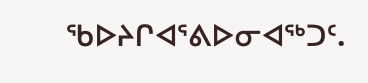ᖃᐅᔨᒋᐊᕐᕕᐅᓂᐊᖅᑐᑦ.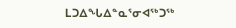ᒪᑐᐃᖓᐃᓐᓇᕐᓂᐊᖅᑐᖅ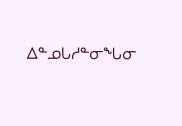ᐃᓐᓄᒐᓱᓐᓂᖓᓂ